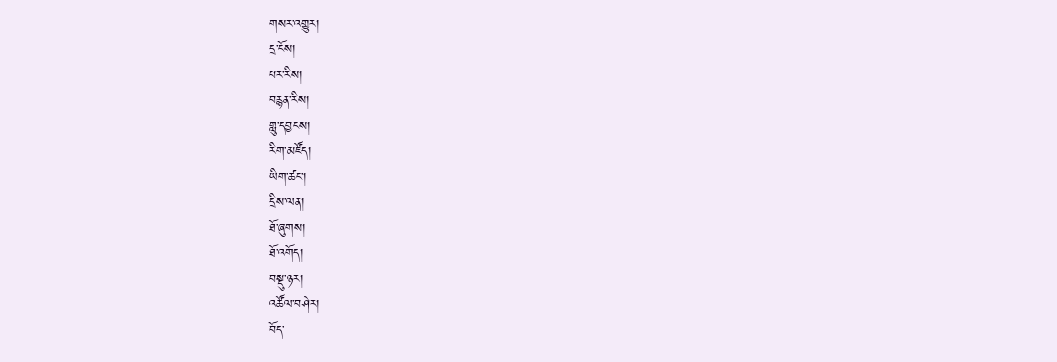གསར་འགྱུར།
དྲ་ངོས།
པར་རིས།
བརྙན་རིས།
གླུ་དབྱངས།
རིག་མཛོད།
ཡིག་ཚང་།
དྲིས་ལན།
ཐོ་ཞུགས།
ཐོ་འགོད།
བསྡུ་ཉར།
འཚོལ་བཤེར།
བོད་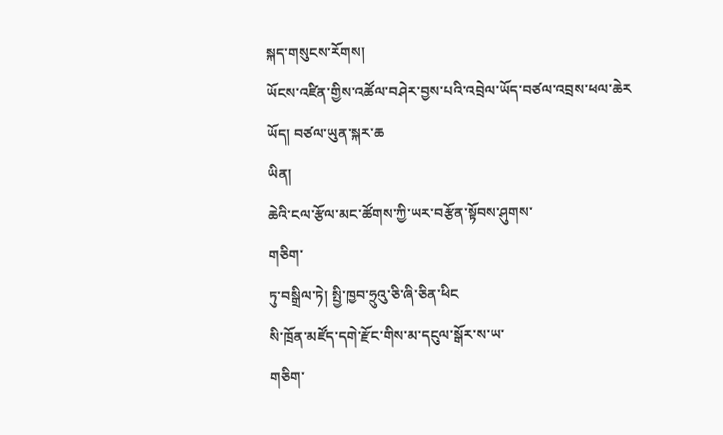སྐད་གསུངས་རོགས།
ཡོངས་འཛིན་གྱིས་འཚོལ་བཤེར་བྱས་པའི་འབྲེལ་ཡོད་བཙལ་འབྲས་ཕལ་ཆེར
ཡོད། བཙལ་ཡུན་སྐར་ཆ
ཡིན།
ཆེའི་ངལ་རྩོལ་མང་ཚོགས་ཀྱི་ཡར་བརྩོན་སྟོབས་ཤུགས་
གཅིག་
ཏུ་བསྒྲིལ་ཏེ། སྤྱི་ཁྱབ་ཧྲུའུ་ཅི་ཞི་ཅིན་ཕིང
སི་ཁྲོན་མཛོད་དགེ་རྫོང་གིས་མ་དངུལ་སྒོར་ས་ཡ་
གཅིག་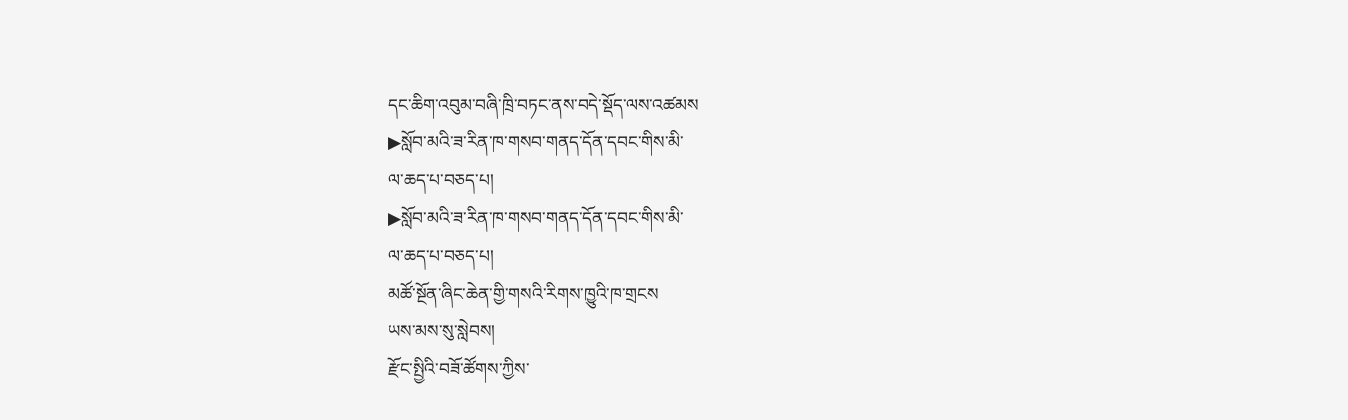དང་ཆིག་འབུམ་བཞི་ཁྲི་བཏང་ནས་བདེ་སྡོད་ལས་འཚམས
▶སློབ་མའི་ཟ་རིན་ཁ་གསབ་གནད་དོན་དབང་གིས་མི་
ལ་ཆད་པ་བཅད་པ།
▶སློབ་མའི་ཟ་རིན་ཁ་གསབ་གནད་དོན་དབང་གིས་མི་
ལ་ཆད་པ་བཅད་པ།
མཚོ་སྔོན་ཞིང་ཆེན་གྱི་གསའི་རིགས་ཁྱུའི་ཁ་གྲངས
ཡས་མས་སུ་སླེབས།
རྫོང་སྤྱིའི་བཟོ་ཚོགས་ཀྱིས་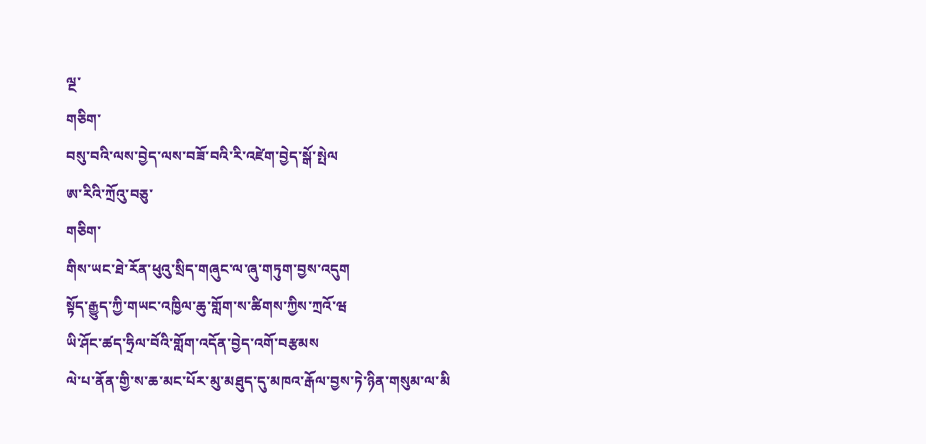ལྔ་
གཅིག་
བསུ་བའི་ལས་བྱེད་ལས་བཟོ་བའི་རི་འཛེག་བྱེད་སྒོ་སྤེལ
ཨ་རིའི་ཀྲོའུ་བཅུ་
གཅིག་
གིས་ཡང་ཐེ་རོན་ཕུའུ་སྲིད་གཞུང་ལ་ཞུ་གཏུག་བྱས་འདུག
སྟོད་རྒྱུད་ཀྱི་གཡང་འཁྱིལ་ཆུ་གློག་ས་ཚིགས་ཀྱིས་ཀྲའོ་ཝ
ཡི་ཤོང་ཚད་ཧྲིལ་བོའི་གློག་འདོན་བྱེད་འགོ་བརྩམས
ལེ་པ་ནོན་གྱི་ས་ཆ་མང་པོར་མུ་མཐུད་དུ་མཁའ་རྒོལ་བྱས་ཏེ་ཉིན་གསུམ་ལ་མི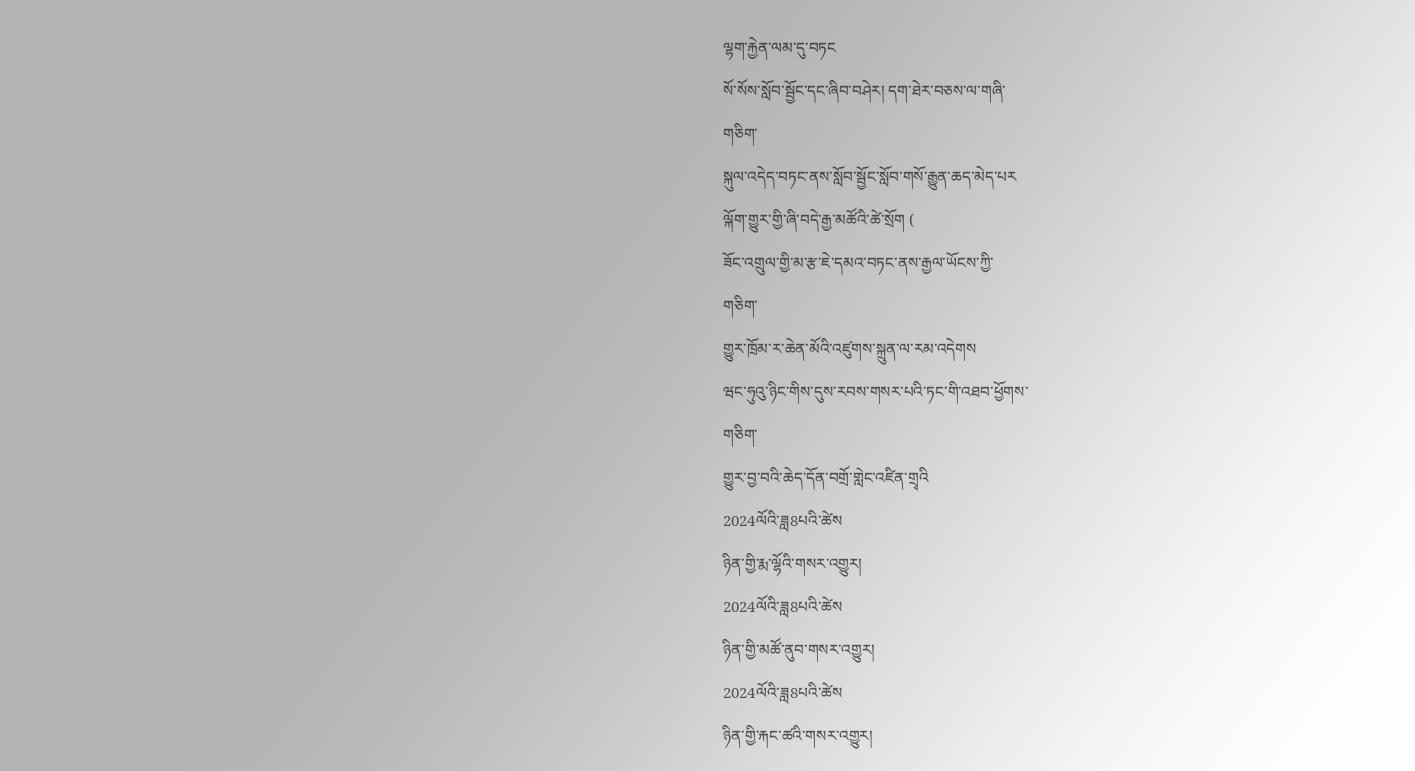ལྷག་རྐྱེན་ལམ་དུ་བཏང
སོ་སོས་སློབ་སྦྱོང་དང་ཞིབ་བཤེར། དག་ཐེར་བཅས་ལ་གཞི་
གཅིག་
སྐུལ་འདེད་བཏང་ནས་སློབ་སྦྱོང་སློབ་གསོ་རྒྱུན་ཆད་མེད་པར
ལྐོག་གྱུར་གྱི་ཞི་བདེ་རྒྱ་མཚོའི་ཚེ་སྲོག (
ཟོང་འགྲུལ་གྱི་མ་རྩ་ཇེ་དམའ་བཏང་ནས་རྒྱལ་ཡོངས་ཀྱི་
གཅིག་
གྱུར་ཁྲོམ་ར་ཆེན་མོའི་འཛུགས་སྐྲུན་ལ་རམ་འདེགས
ཝང་ཧུའུ་ཉིང་གིས་དུས་རབས་གསར་པའི་ཏང་གི་འཐབ་ཕྱོགས་
གཅིག་
གྱུར་བྱ་བའི་ཆེད་དོན་བགྲོ་གླེང་འཛིན་གྲྭའི
2024ལོའི་ཟླ8པའི་ཚེས
ཉིན་གྱི་རྨ་ལྷོའི་གསར་འགྱུར།
2024ལོའི་ཟླ8པའི་ཚེས
ཉིན་གྱི་མཚོ་ནུབ་གསར་འགྱུར།
2024ལོའི་ཟླ8པའི་ཚེས
ཉིན་གྱི་རྐང་ཚའི་གསར་འགྱུར།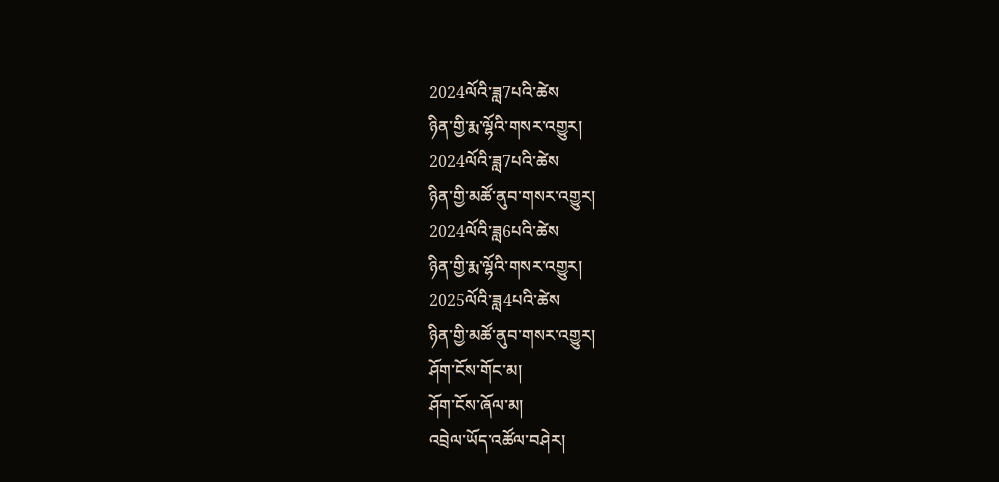2024ལོའི་ཟླ7པའི་ཚེས
ཉིན་གྱི་རྨ་ལྷོའི་གསར་འགྱུར།
2024ལོའི་ཟླ7པའི་ཚེས
ཉིན་གྱི་མཚོ་ནུབ་གསར་འགྱུར།
2024ལོའི་ཟླ6པའི་ཚེས
ཉིན་གྱི་རྨ་ལྷོའི་གསར་འགྱུར།
2025ལོའི་ཟླ4པའི་ཚེས
ཉིན་གྱི་མཚོ་ནུབ་གསར་འགྱུར།
ཤོག་ངོས་གོང་མ།
ཤོག་ངོས་ཞོལ་མ།
འབྲེལ་ཡོད་འཚོལ་བཤེར།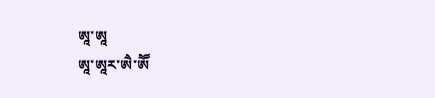ཨཱ་ཨཱ
ཨཱ་ཨཱར་ཨཻ་ཨཽ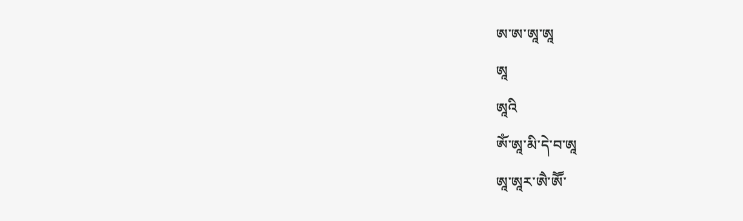ཨ་ཨ་ཨཱ་ཨཱ
ཨཱ
ཨཱའི
ཨོཾ་ཨཱ་མི་དེ་བ་ཨཱ
ཨཱ་ཨཱར་ཨཻ་ཨཽ་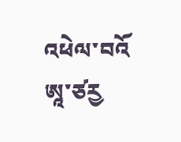འཕེལ་བའོ
ཨཱ་ཙརྱ